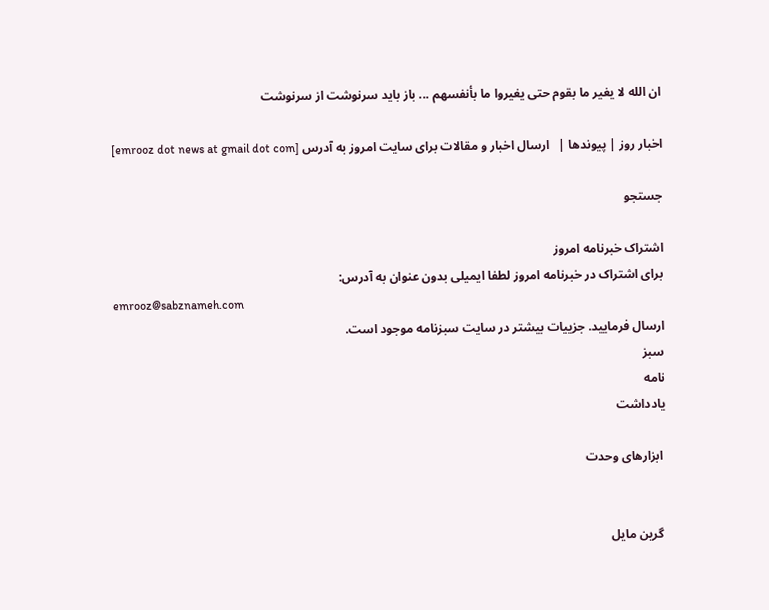ان الله لا يغير ما بقوم حتى يغيروا ما بأنفسهم ... باز بايد سرنوشت از سرنوشت

اخبار روز | پيوندها |   ارسال اخبار و مقالات برای سایت امروز به آدرس [emrooz dot news at gmail dot com]

جستجو

اشتراک خبرنامه امروز
برای اشتراک در خبرنامه امروز لطفا ایمیلی بدون عنوان به آدرس:
emrooz@sabznameh.com
ارسال فرمایید. جزییات بیشتر در سایت سبزنامه موجود است.
سبز
نامه
یادداشت

 ابزارهای وحدت


 گرين مايل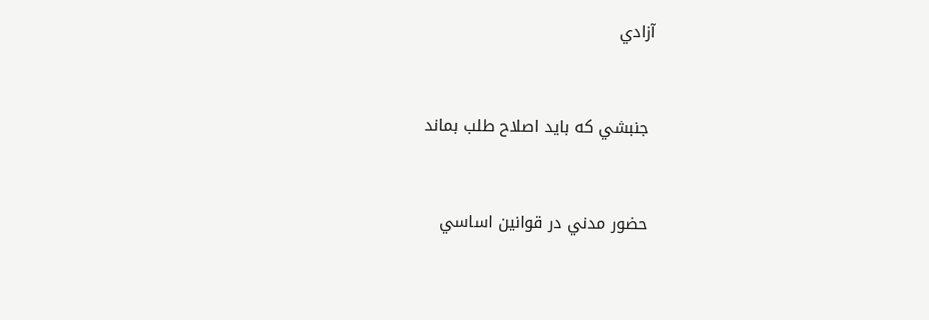آزادي


 جنبشي که بايد اصلاح طلب بماند


 حضور مدني در قوانين اساسي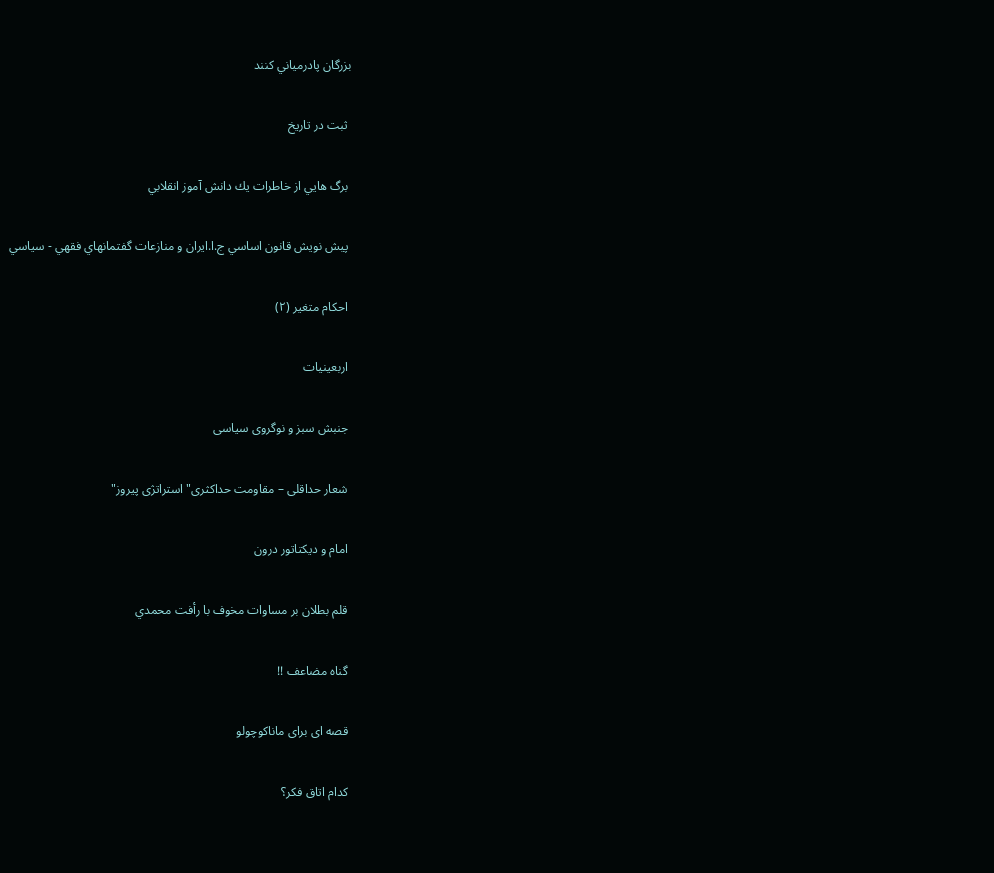بزرگان پادرمياني کنند


 ثبت در تاريخ


 برگ هايي از خاطرات يك دانش آموز انقلابي


 پيش نويش قانون اساسي ج.ا.ایران و منازعات گفتمانهاي فقهي - سياسي


 احکام متغير (۲)


 اربعینيات


 جنبش سبز و نوگروی سیاسی


 شعار حداقلی – مقاومت حداکثری" استراتژی پیروز"


 امام و دیکتاتور درون


 قلم بطلان بر مساوات مخوف با رأفت محمدي


 گناه مضاعف !!


 قصه ای برای ماناکوچولو


 كدام اتاق فكر؟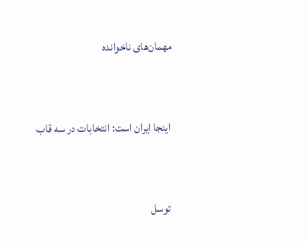مهمان‌های ناخوانده


 اینجا ایران است: انتخابات در سه قاب


 توسل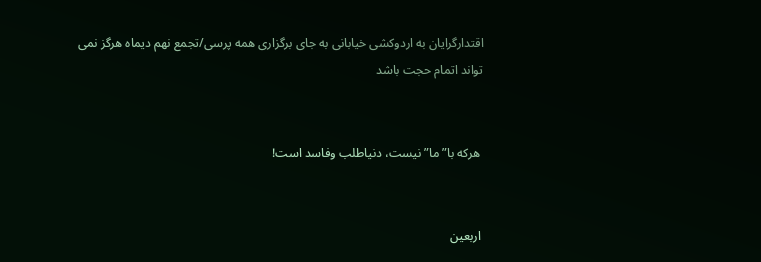اقتدارگرایان به اردوکشی خیابانی به جای برگزاری همه پرسی/تجمع نهم دیماه هرگز نمی تواند اتمام حجت باشد


 هركه با”ما”نیست، دنیاطلب ‌وفاسد است!


 اربعین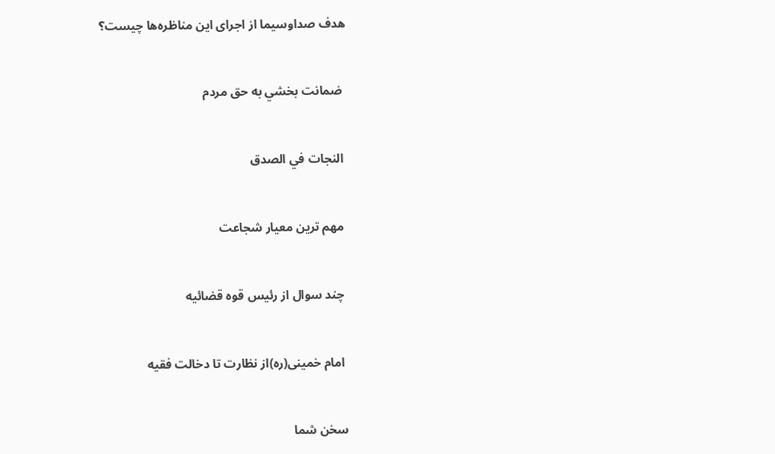هدف صداوسیما از اجرای این مناظره‌ها چیست؟


 ضمانت بخشي به حق مردم


 النجات في الصدق


 مهم ترين معيار شجاعت


 چند سوال از رئیس قوه قضائیه


 امام خمینی(ره)از نظارت تا دخالت فقیه


سخن شما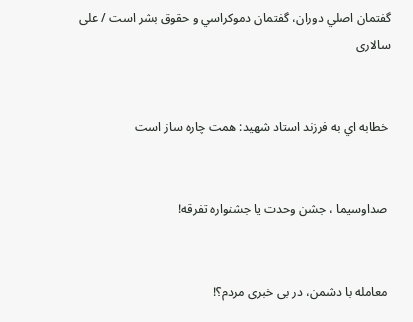گفتمان اصلي دوران، گفتمان دموکراسي و حقوق بشر است / علی سالاری


 خطابه اي به فرزند استاد شهيد: همت چاره ساز است


 صداوسیما ، جشن وحدت یا جشنواره تفرقه!


 معامله با دشمن، در بی خبری مردم؟!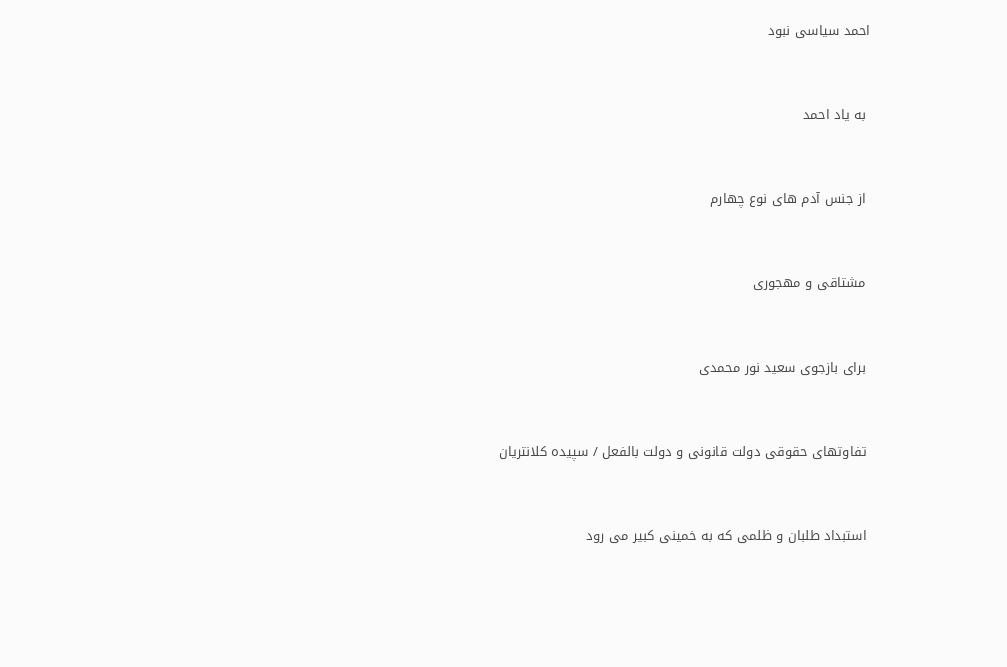احمد سیاسی نبود


 به یاد احمد


 از جنس آدم های نوع چهارم


 مشتاقی و مهجوری


 برای بازجوی سعید نور محمدی


 تفاوتهای حقوقی دولت قانونی و دولت بالفعل / سپیده کلانتریان


 استبداد طلبان و ظلمی که به خمینی کبیر می رود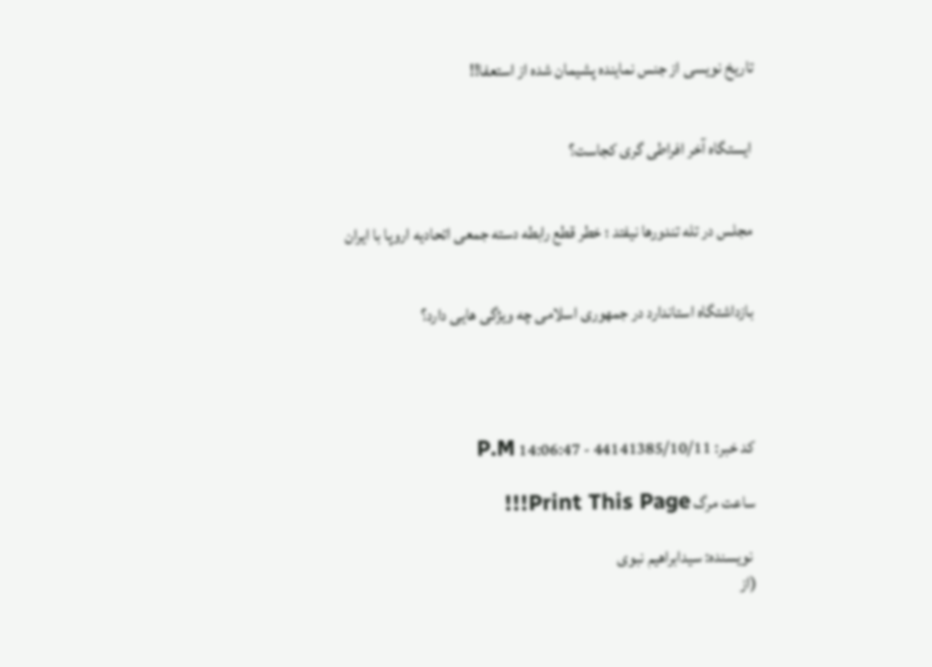تاریخ نویسی از جنس نماینده پشیمان شده از استعفا!!


 ایستگاه آخر افراطی گری كجاست؟


 مجلس در تله تندورها نیفتد ؛ خطر قطع رابطه دسته جمعی اتحادیه اروپا با ایران


 بازداشتگاه استاندارد در جمهوری اسلامی چه ویژگی هایی دارد؟




 کد خبر: 44141385/10/11 - 14:06:47 P.M

 ساعت مرگ Print This Page!!!

  نویسنده: سيدابراهيم نبوی
 (از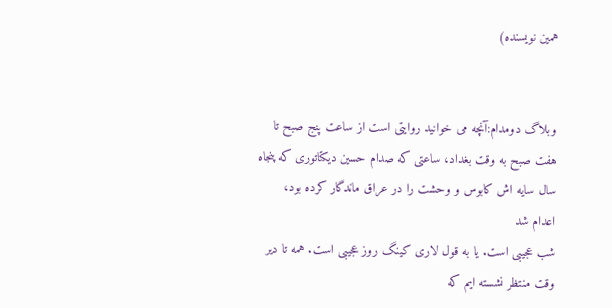همین نویسنده)


وبلاگ دومدام:آنچه می خوانيد روايتی است از ساعت پنج صبح تا هفت صبح به وقت بغداد، ساعتی که صدام حسين ديکتاتوری که پنجاه سال سايه اش کابوس و وحشت را در عراق ماندگار کرده بود، اعدام شد
شب عجيبی است. يا به قول لاری کينگ روز عجيبی است. همه تا دير وقت منتظر نشسته ايم که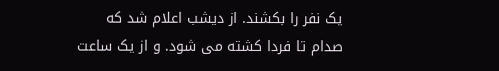يک نفر را بکشند. از ديشب اعلام شد که صدام تا فردا کشته می شود. و از يک ساعت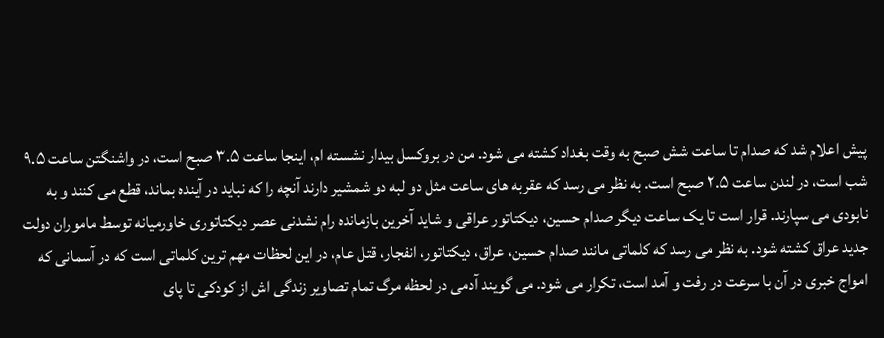پيش اعلام شد که صدام تا ساعت شش صبح به وقت بغداد کشته می شود. من در بروکسل بيدار نشسته ام، اينجا ساعت ۳.۵ صبح است، در واشنگتن ساعت ۹.۵ شب است، در لندن ساعت ۲.۵ صبح است. به نظر می رسد که عقربه های ساعت مثل دو لبه دو شمشير دارند آنچه را که نبايد در آينده بماند، قطع می کنند و به نابودی می سپارند. قرار است تا يک ساعت ديگر صدام حسين، ديکتاتور عراقی و شايد آخرين بازمانده رام نشدنی عصر ديکتاتوری خاورميانه توسط ماموران دولت جديد عراق کشته شود. به نظر می رسد که کلماتی مانند صدام حسين، عراق، ديکتاتور، انفجار، قتل عام، در اين لحظات مهم ترين کلماتی است که در آسمانی که امواج خبری در آن با سرعت در رفت و آمد است، تکرار می شود. می گويند آدمی در لحظه مرگ تمام تصاوير زندگی اش از کودکی تا پای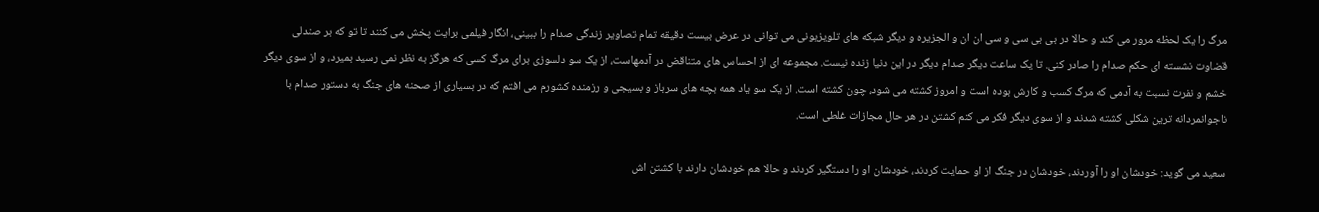مرگ را يک لحظه مرور می کند و حالا در بی بی سی و سی ان ان و الجزيره و ديگر شبکه های تلويزيونی می توانی در عرض بيست دقيقه تمام تصاوير زندگی صدام را ببينی، انگار فيلمی برايت پخش می کنند تا تو که بر صندلی قضاوت نشسته ای حکم صدام را صادر کنی. تا يک ساعت ديگر صدام ديگر در اين دنيا زنده نيست. مجموعه ای از احساس های متناقض در آدمهاست، از يک سو دلسوزی برای مرگ کسی که هرگز به نظر نمی رسيد بميرد، و از سوی ديگر خشم و نفرت نسبت به آدمی که مرگ کسب و کارش بوده است و امروز کشته می شود، چون کشته است. از يک سو ياد همه بچه های سرباز و بسيجی و رزمنده کشورم می افتم که در بسياری از صحنه های جنگ به دستور صدام با ناجوانمردانه ترين شکلی کشته شدند و از سوی ديگر فکر می کنم کشتن در هر حال مجازات غلطی است.

سعيد می گويد: خودشان او را آوردند، خودشان در جنگ از او حمايت کردند، خودشان او را دستگير کردند و حالا هم خودشان دارند با کشتن اش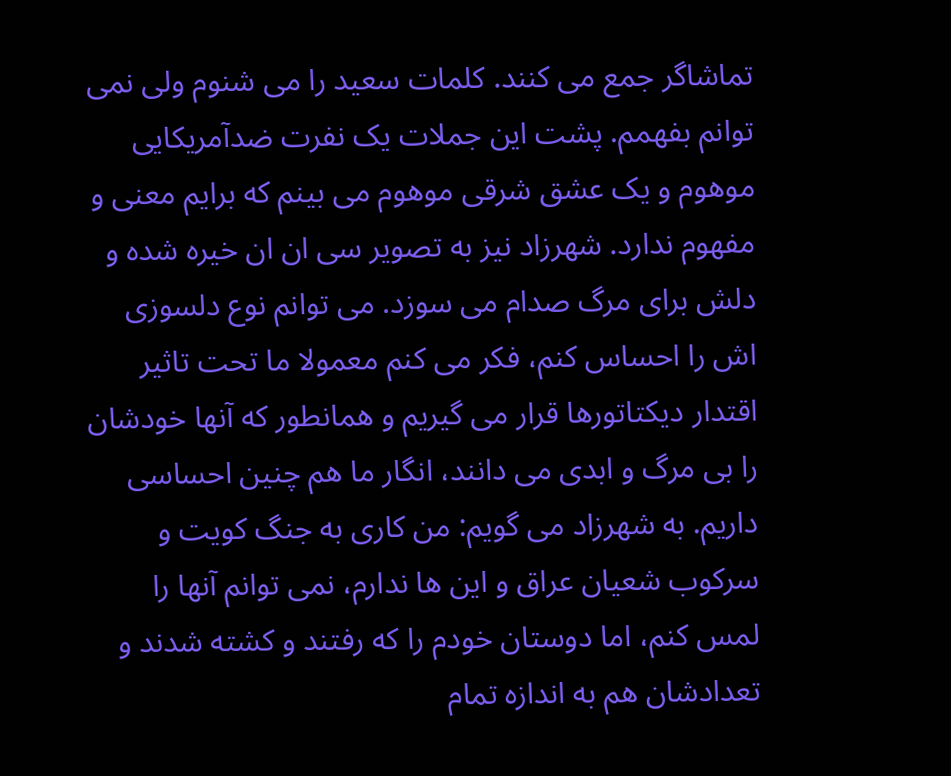تماشاگر جمع می کنند. کلمات سعيد را می شنوم ولی نمی توانم بفهمم. پشت اين جملات يک نفرت ضدآمريکايی موهوم و يک عشق شرقی موهوم می بينم که برايم معنی و مفهوم ندارد. شهرزاد نيز به تصوير سی ان ان خيره شده و دلش برای مرگ صدام می سوزد. می توانم نوع دلسوزی اش را احساس کنم، فکر می کنم معمولا ما تحت تاثير اقتدار ديکتاتورها قرار می گيريم و همانطور که آنها خودشان را بی مرگ و ابدی می دانند، انگار ما هم چنين احساسی داريم. به شهرزاد می گويم: من کاری به جنگ کويت و سرکوب شعيان عراق و اين ها ندارم، نمی توانم آنها را لمس کنم، اما دوستان خودم را که رفتند و کشته شدند و تعدادشان هم به اندازه تمام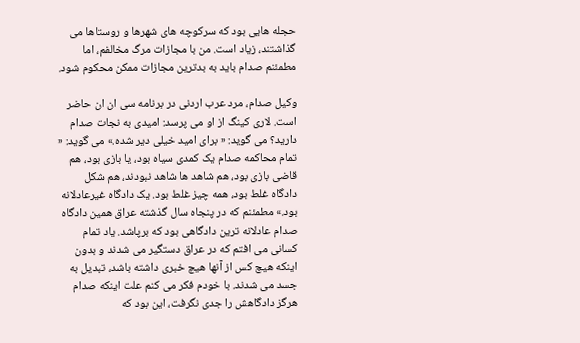حجله هايی بود که سرکوچه های شهرها و روستاها می گذاشتند، زياد است. من با مجازات مرگ مخالفم، اما مطمئنم صدام بايد به بدترين مجازات ممکن محکوم شود.

وکيل صدام، مرد عرب اردنی در برنامه سی ان ان حاضر است. لاری کينگ از او می پرسد: اميدی به نجات صدام داريد؟ می گويد: « برای اميد خيلی دير شده.» می گويد: « تمام محاکمه صدام يک کمدی سياه بود، يا بازی بود، هم قاضی بازی بود، هم شاهد ها شاهد نبودند، هم شکل دادگاه غلط بود، همه چيز غلط بود. يک دادگاه غيرعادلانه بود.» مطمئنم که در پنجاه سال گذشته عراق همين دادگاه صدام عادلانه ترين دادگاهی بود که برپاشد. ياد تمام کسانی می افتم که در عراق دستگير می شدند و بدون اينکه هيچ کس از آنها هيچ خبری داشته باشد، تبديل به جسد می شدند. با خودم فکر می کنم علت اينکه صدام هرگز دادگاهش را جدی نگرفت، اين بود که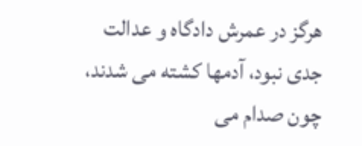هرگز در عمرش دادگاه و عدالت جدی نبود، آدمها کشته می شدند، چون صدام می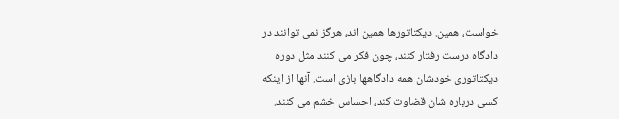خواست، همين. ديکتاتورها همين اند، هرگز نمی توانند در دادگاه درست رفتار کنند، چون فکر می کنند مثل دوره ديکتاتوری خودشان همه دادگاهها بازی است. آنها از اينکه کسی درباره شان قضاوت کند، احساس خشم می کنند.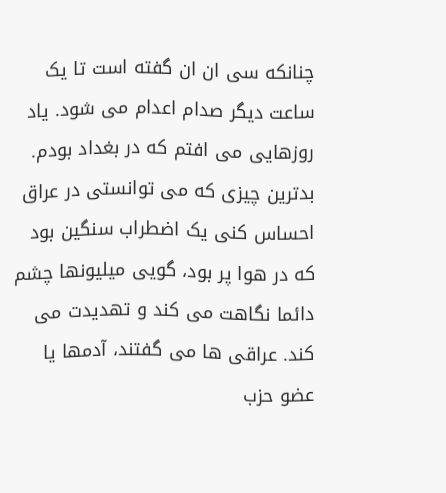چنانکه سی ان ان گفته است تا يک ساعت ديگر صدام اعدام می شود. ياد روزهايی می افتم که در بغداد بودم. بدترين چيزی که می توانستی در عراق احساس کنی يک اضطراب سنگين بود که در هوا پر بود، گويی ميليونها چشم دائما نگاهت می کند و تهديدت می کند. عراقی ها می گفتند، آدمها يا عضو حزب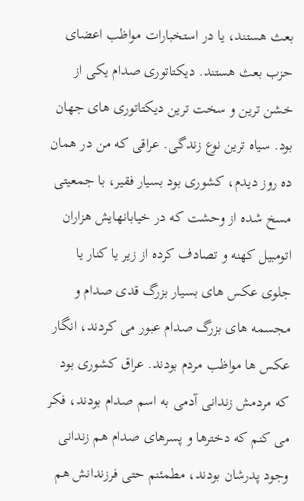بعث هستند، يا در استخبارات مواظب اعضای حزب بعث هستند. ديکتاتوری صدام يکی از خشن ترين و سخت ترين ديکتاتوری های جهان بود. سياه ترين نوع زندگی. عراقی که من در همان ده روز ديدم، کشوری بود بسيار فقير، با جمعيتی مسخ شده از وحشت که در خيابانهايش هزاران اتومبيل کهنه و تصادف کرده از زير يا کنار يا جلوی عکس های بسيار بزرگ قدی صدام و مجسمه های بزرگ صدام عبور می کردند، انگار عکس ها مواظب مردم بودند. عراق کشوری بود که مردمش زندانی آدمی به اسم صدام بودند، فکر می کنم که دخترها و پسرهای صدام هم زندانی وجود پدرشان بودند، مطمئنم حتی فرزندانش هم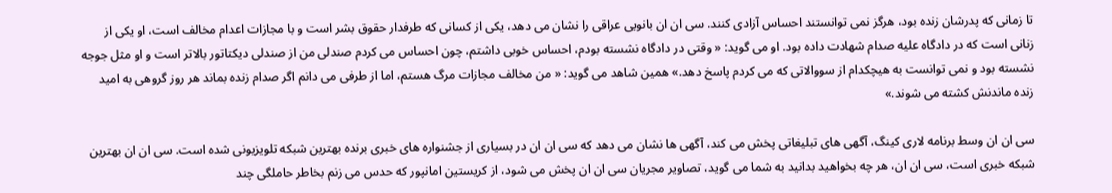تا زمانی که پدرشان زنده بود، هرگز نمی توانستند احساس آزادی کنند. سی ان ان بانويی عراقی را نشان می دهد، يکی از کسانی که طرفدار حقوق بشر است و با مجازات اعدام مخالف است، او يکی از زنانی است که در دادگاه عليه صدام شهادت داده بود. او می گويد: « وقتی در دادگاه نشسته بودم، احساس خوبی داشتم، چون احساس می کردم صندلی من از صندلی ديکتاتور بالاتر است و او مثل جوجه نشسته بود و نمی توانست به هيچکدام از سووالاتی که می کردم پاسخ دهد.» همين شاهد می گويد: « من مخالف مجازات مرگ هستم، اما از طرفی می دانم اگر صدام زنده بماند هر روز گروهی به اميد زنده ماندنش کشته می شوند.»

سی ان ان وسط برنامه لاری کينگ، آگهی های تبليغاتی پخش می کند، آگهی ها نشان می دهد که سی ان ان در بسياری از جشنواره های خبری برنده بهترين شبکه تلويزيونی شده است. سی ان ان بهترين شبکه خبری است، سی ان ان، هر چه بخواهيد بدانيد به شما می گويد، تصاوير مجريان سی ان ان پخش می شود، از کريستين امانپور که حدس می زنم بخاطر حاملگی چند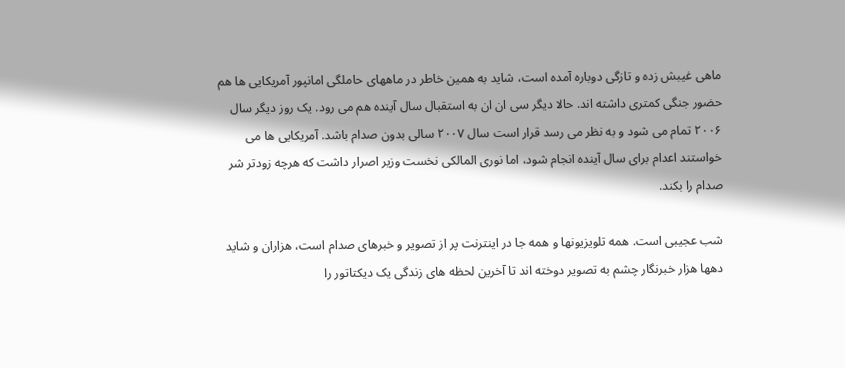ماهی غيبش زده و تازگی دوباره آمده است، شايد به همين خاطر در ماههای حاملگی امانپور آمريکايی ها هم حضور جنگی کمتری داشته اند. حالا ديگر سی ان ان به استقبال سال آينده هم می رود. يک روز ديگر سال ۲۰۰۶ تمام می شود و به نظر می رسد قرار است سال ۲۰۰۷ سالی بدون صدام باشد. آمريکايی ها می خواستند اعدام برای سال آينده انجام شود، اما نوری المالکی نخست وزير اصرار داشت که هرچه زودتر شر صدام را بکند.

شب عجيبی است. همه تلويزيونها و همه جا در اينترنت پر از تصوير و خبرهای صدام است، هزاران و شايد دهها هزار خبرنگار چشم به تصوير دوخته اند تا آخرين لحظه های زندگی يک ديکتاتور را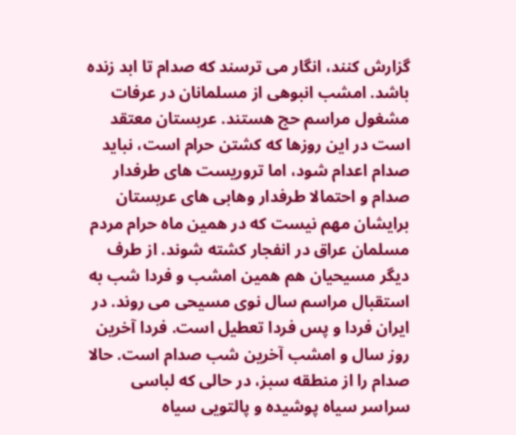گزارش کنند، انگار می ترسند که صدام تا ابد زنده باشد. امشب انبوهی از مسلمانان در عرفات مشغول مراسم حج هستند. عربستان معتقد است در اين روزها که کشتن حرام است، نبايد صدام اعدام شود، اما تروريست های طرفدار صدام و احتمالا طرفدار وهابی های عربستان برايشان مهم نيست که در همين ماه حرام مردم مسلمان عراق در انفجار کشته شوند. از طرف ديگر مسيحيان هم همين امشب و فردا شب به استقبال مراسم سال نوی مسيحی می روند. در ايران فردا و پس فردا تعطيل است. فردا آخرين روز سال و امشب آخرين شب صدام است. حالا صدام را از منطقه سبز، در حالی که لباسی سراسر سياه پوشيده و پالتويی سياه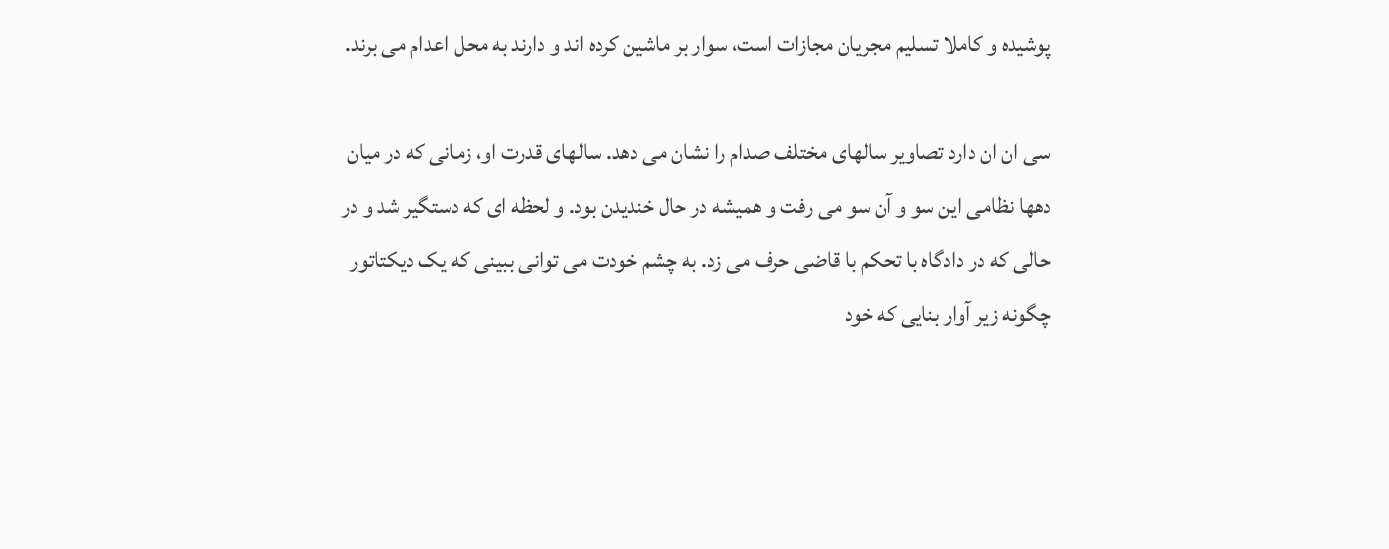پوشيده و کاملا تسليم مجريان مجازات است، سوار بر ماشين کرده اند و دارند به محل اعدام می برند.

سی ان ان دارد تصاوير سالهای مختلف صدام را نشان می دهد. سالهای قدرت او، زمانی که در ميان دهها نظامی اين سو و آن سو می رفت و هميشه در حال خنديدن بود. و لحظه ای که دستگير شد و در حالی که در دادگاه با تحکم با قاضی حرف می زد. به چشم خودت می توانی ببينی که يک ديکتاتور چگونه زير آوار بنايی که خود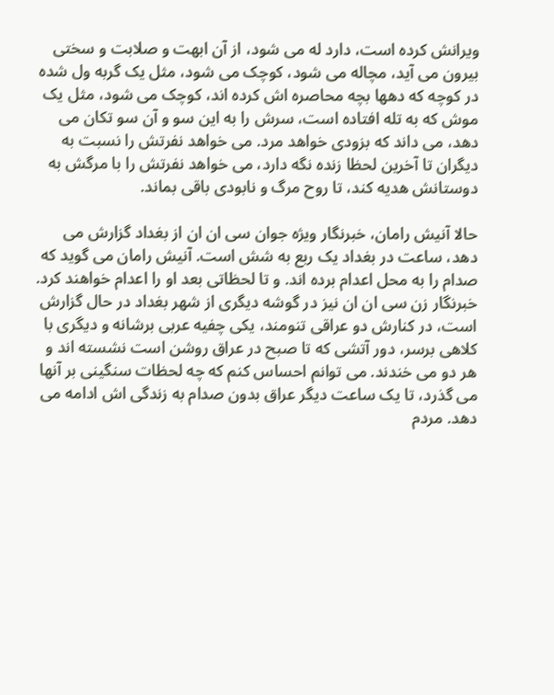ويرانش کرده است، دارد له می شود، از آن ابهت و صلابت و سختی بيرون می آيد، مچاله می شود، کوچک می شود، مثل يک گربه ول شده در کوچه که دهها بچه محاصره اش کرده اند، کوچک می شود، مثل يک موش که به تله افتاده است، سرش را به اين سو و آن سو تکان می دهد، می داند که بزودی خواهد مرد. می خواهد نفرتش را نسبت به ديگران تا آخرين لحظا زنده نگه دارد، می خواهد نفرتش را با مرگش به دوستانش هديه کند، تا روح مرگ و نابودی باقی بماند.

حالا آنيش رامان، خبرنگار ويژه جوان سی ان ان از بغداد گزارش می دهد، ساعت در بغداد يک ربع به شش است. آنيش رامان می گويد که صدام را به محل اعدام برده اند. و تا لحظاتی بعد او را اعدام خواهند کرد. خبرنگار زن سی ان ان نيز در گوشه ديگری از شهر بغداد در حال گزارش است، در کنارش دو عراقی تنومند، يکی چفيه عربی برشانه و ديگری با کلاهی برسر، دور آتشی که تا صبح در عراق روشن است نشسته اند و هر دو می خندند. می توانم احساس کنم که چه لحظات سنگينی بر آنها می گذرد، تا يک ساعت ديگر عراق بدون صدام به زندگی اش ادامه می دهد. مردم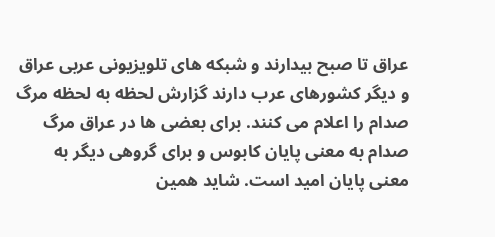عراق تا صبح بيدارند و شبکه های تلويزيونی عربی عراق و ديگر کشورهای عرب دارند گزارش لحظه به لحظه مرگ صدام را اعلام می کنند. برای بعضی ها در عراق مرگ صدام به معنی پايان کابوس و برای گروهی ديگر به معنی پايان اميد است. شايد همين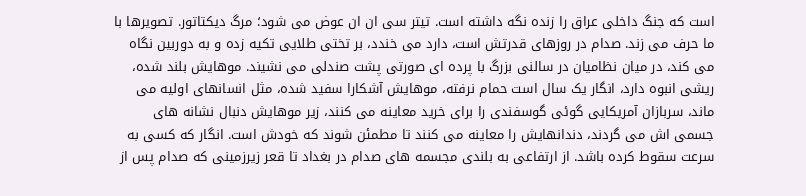است که جنگ داخلی عراق را زنده نگه داشته است. تيتر سی ان ان عوض می شود؛ مرگ ديکتاتور. تصويرها با ما حرف می زند. صدام در روزهای قدرتش است، دارد می خندد، بر تختی طلايی تکيه زده و به دوربين نگاه می کند، در ميان نظاميان در سالنی بزرگ با پرده ای صورتی پشت صندلی می نشيند. موهايش بلند شده، ريشی انبوه دارد، انگار يک سال است حمام نرفته، موهايش آشکارا سفيد شده، مثل انسانهای اوليه می ماند، سربازان آمريکايی گوئی گوسفندی را برای خريد معاينه می کنند، زير موهايش دنبال نشانه های جسمی اش می گردند، دندانهايش را معاينه می کنند تا مطمئن شوند که خودش است. انگار که کسی به سرعت سقوط کرده باشد. از ارتفاعی به بلندی مجسمه های صدام در بغداد تا قعر زيرزمينی که صدام پس از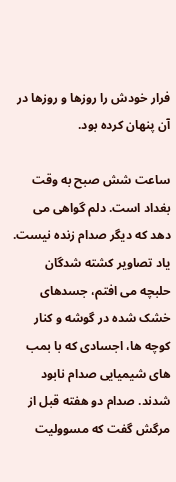فرار خودش را روزها و روزها در آن پنهان کرده بود.

ساعت شش صبح به وقت بغداد است. دلم گواهی می دهد که ديگر صدام زنده نيست. ياد تصاوير کشته شدگان حلبچه می افتم، جسدهای خشک شده در گوشه و کنار کوچه ها، اجسادی که با بمب های شيميايی صدام نابود شدند. صدام دو هفته قبل از مرگش گفت که مسووليت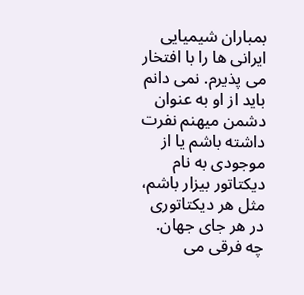بمباران شيميايی ايرانی ها را با افتخار می پذيرم. نمی دانم بايد از او به عنوان دشمن ميهنم نفرت داشته باشم يا از موجودی به نام ديکتاتور بيزار باشم، مثل هر ديکتاتوری در هر جای جهان. چه فرقی می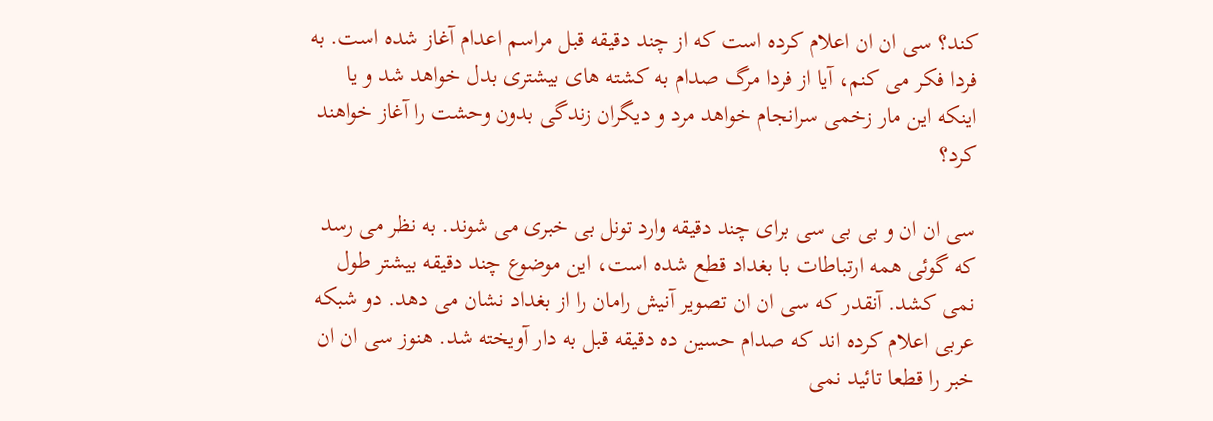کند؟ سی ان ان اعلام کرده است که از چند دقيقه قبل مراسم اعدام آغاز شده است. به فردا فکر می کنم، آيا از فردا مرگ صدام به کشته های بيشتری بدل خواهد شد و يا اينکه اين مار زخمی سرانجام خواهد مرد و ديگران زندگی بدون وحشت را آغاز خواهند کرد؟

سی ان ان و بی بی سی برای چند دقيقه وارد تونل بی خبری می شوند. به نظر می رسد که گوئی همه ارتباطات با بغداد قطع شده است، اين موضوع چند دقيقه بيشتر طول نمی کشد. آنقدر که سی ان ان تصوير آنيش رامان را از بغداد نشان می دهد. دو شبکه عربی اعلام کرده اند که صدام حسين ده دقيقه قبل به دار آويخته شد. هنوز سی ان ان خبر را قطعا تائيد نمی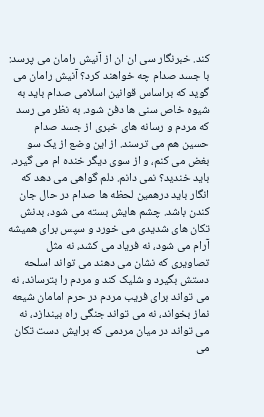کند. خبرنگار سی ان ان از آنيش رامان می پرسد: با جسد صدام چه خواهند کرد؟ آنيش رامان می گويد که براساس قوانين اسلامی صدام بايد به شيوه خاص سنی ها دفن شود. به نظر می رسد که مردم و رسانه های خبری از جسد صدام حسين هم می ترسند. از اين وضع از يک سو بغض می کنم، و از سوی ديگر خنده ام می گيرد. بايد خنديد؟ نمی دانم. دلم گواهی می دهد که انگار بايد درهمين لحظه ها صدام در حال جان کندن باشد. چشم هايش بسته می شود، بدنش تکان های شديدی می خورد و سپس برای هميشه آرام می شود، نه فرياد می کشد، نه مثل تصاويری که نشان می دهند می تواند اسلحه دستش بگيرد و شليک کند و مردم را بترساند، نه می تواند برای فريب مردم در حرم امامان شيعه نماز بخواند، نه می تواند جنگی راه بيندازد، نه می تواند در ميان مردمی که برايش دست تکان می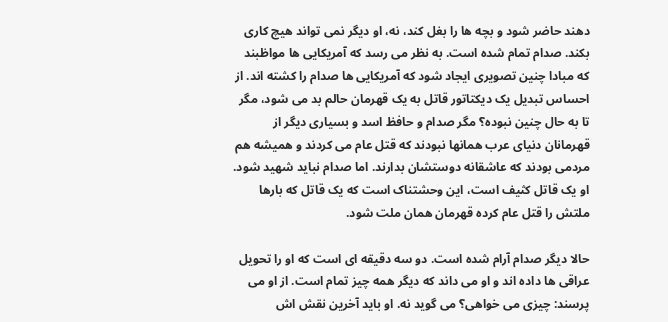دهند حاضر شود و بچه ها را بغل کند، نه، او ديگر نمی تواند هيچ کاری بکند. صدام تمام شده است. به نظر می رسد که آمريکايی ها مواظبند که مبادا چنين تصويری ايجاد شود که آمريکايی ها صدام را کشته اند. از احساس تبديل يک ديکتاتور قاتل به يک قهرمان حالم بد می شود، مگر تا به حال چنين نبوده؟ مگر صدام و حافظ اسد و بسياری ديگر از قهرمانان دنيای عرب همانها نبودند که قتل عام می کردند و هميشه هم مردمی بودند که عاشقانه دوستشان بدارند. اما صدام نبايد شهيد شود. او يک قاتل کثيف است، اين وحشتناک است که يک قاتل که بارها ملتش را قتل عام کرده قهرمان همان ملت شود.

حالا ديگر صدام آرام شده است. دو سه دقيقه ای است که او را تحويل عراقی ها داده اند و او می داند که ديگر همه چيز تمام است. از او می پرسند: چيزی می خواهی؟ می گويد نه. او بايد آخرين نقش اش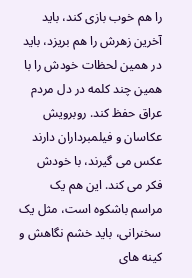را هم خوب بازی کند، بايد آخرين زهرش را هم بريزد، بايد در همين لحظات خودش را با همين چند کلمه در دل مردم عراق حفظ کند. روبرويش عکاسان و فيلمبرداران دارند عکس می گيرند، با خودش فکر می کند. اين هم يک مراسم باشکوه است، مثل يک سخنرانی، بايد خشم نگاهش و کينه های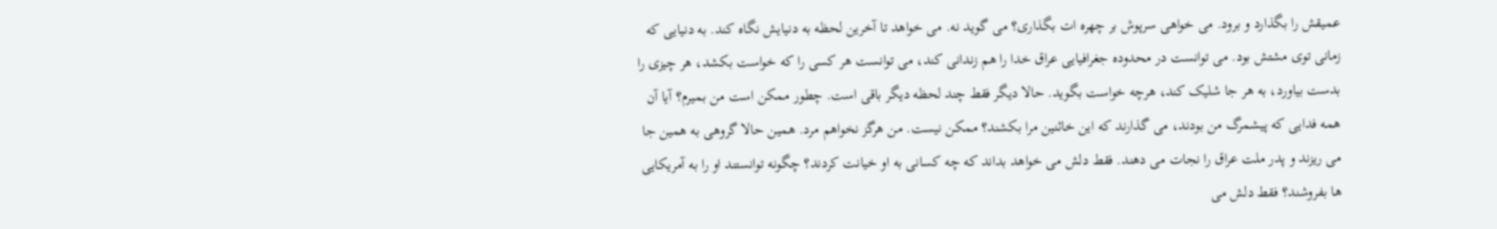عميقش را بگذارد و برود. می خواهی سرپوش بر چهره ات بگذاری؟ می گويد نه. می خواهد تا آخرين لحظه به دنيايش نگاه کند. به دنيايی که زمانی توی مشتش بود. می توانست در محدوده جغرافيايی عراق خدا را هم زندانی کند، می توانست هر کسی را که خواست بکشد، هر چيزی را بدست بياورد، به هر جا شليک کند، هرچه خواست بگويد. حالا ديگر فقط چند لحظه ديگر باقی است. چطور ممکن است من بميرم؟ آيا آن همه فدايی که پيشمرگ من بودند، می گذارند که اين خائنين مرا بکشند؟ ممکن نيست. من هرگز نخواهم مرد. همين حالا گروهی به همين جا می ريزند و پدر ملت عراق را نجات می دهند. فقط دلش می خواهد بداند که چه کسانی به او خيانت کردند؟ چگونه توانستند او را به آمريکايی ها بفروشند؟ فقط دلش می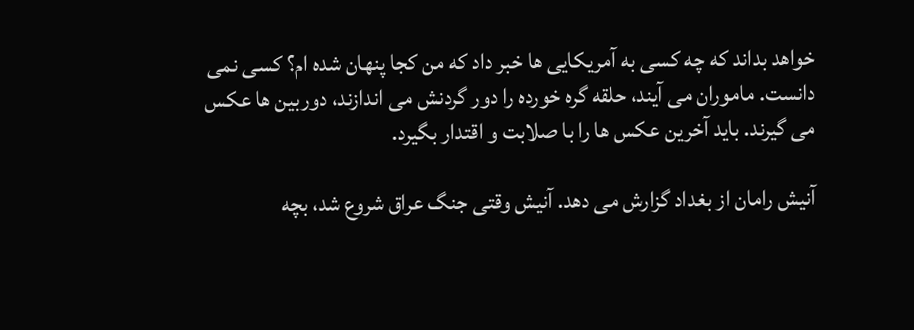خواهد بداند که چه کسی به آمريکايی ها خبر داد که من کجا پنهان شده ام؟ کسی نمی دانست. ماموران می آيند، حلقه گره خورده را دور گردنش می اندازند، دوربين ها عکس می گيرند. بايد آخرين عکس ها را با صلابت و اقتدار بگيرد.

آنيش رامان از بغداد گزارش می دهد. آنيش وقتی جنگ عراق شروع شد، بچه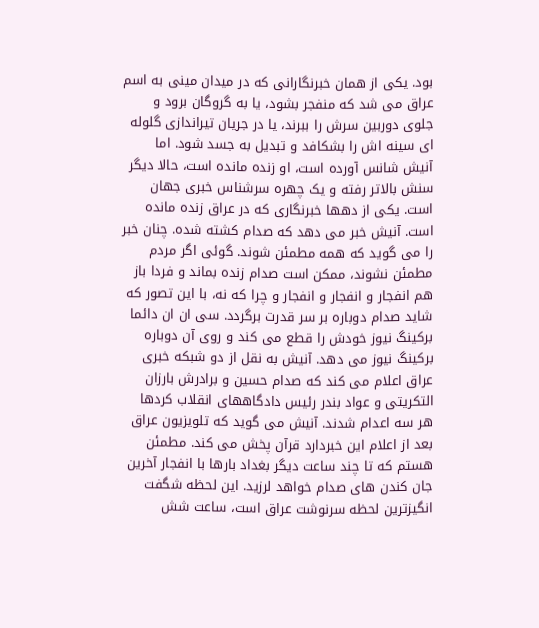بود. يکی از همان خبرنگارانی که در ميدان مينی به اسم عراق می شد که منفجر بشود، يا به گروگان برود و جلوی دوربين سرش را ببرند، يا در جريان تيراندازی گلوله ای سينه اش را بشکافد و تبديل به جسد شود. اما آنيش شانس آورده است، او زنده مانده است، حالا ديگر سنش بالاتر رفته و يک چهره سرشناس خبری جهان است. يکی از دهها خبرنگاری که در عراق زنده مانده است. آنيش خبر می دهد که صدام کشته شده. چنان خبر را می گويد که همه مطمئن شوند. گوئی اگر مردم مطمئن نشوند، ممکن است صدام زنده بماند و فردا باز هم انفجار و انفجار و انفجار و چرا که نه، با اين تصور که شايد صدام دوباره بر سر قدرت برگردد. سی ان ان دائما برکينگ نيوز خودش را قطع می کند و روی آن دوباره برکينگ نيوز می دهد. آنيش به نقل از دو شبکه خبری عراق اعلام می کند که صدام حسين و برادرش بارزان التکريتی و عواد بندر رئيس دادگاههای انقلاب کردها هر سه اعدام شدند. آنيش می گويد که تلويزيون عراق بعد از اعلام اين خبردارد قرآن پخش می کند. مطمئن هستم که تا چند ساعت ديگر بغداد بارها با انفجار آخرين جان کندن های صدام خواهد لرزيد. اين لحظه شگفت انگيزترين لحظه سرنوشت عراق است، ساعت شش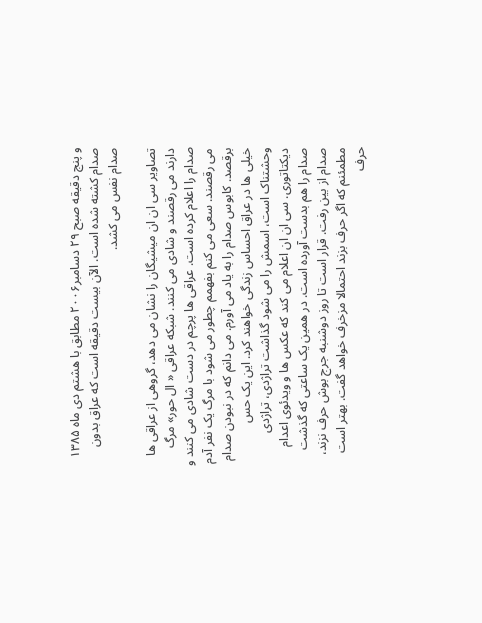و پنج دقيقه صبح ۲۹ دسامبر۲۰۰۶ مطابق با هشتم دی ماه ۱۳۸۵ صدام کشته شده است. الآن بيست دقيقه است که عراق بدون صدام نفس می کشد.

تصاوير سی ان ان ميشيگان را نشان می دهد، گروهی از عراقی ها دارند می رقصند و شادی می کنند. شبکه عراقی « ال حور» مرگ صدام را اعلام کرده است. عراقی ها پرچم در دست شادی می کنند و می رقصند. سعی می کنم بفهمم چطور می شود با مرگ يک نفر آدم برقصد. کابوس صدام را به ياد می آورم. می دانم که در نبودن صدام خيلی ها در عراق احساس زندگی خواهند کرد. اين يک حس وحشتناک است، اسمش را می شود گذاشت تراژدی، تراژدی ديکتاتوری. سی ان ان اعلام می کند که عکس ها و ويدئوی اعدام صدام را هم بدست آورده است. در همين يک ساعتی که گذشت صدام از بين رفت. قرار است تا روز دوشنبه جرج بوش حرف نزند، مطمئنم که اگر حرف بزند احتمالا مزخرف خواهد گفت. بهتر است حرف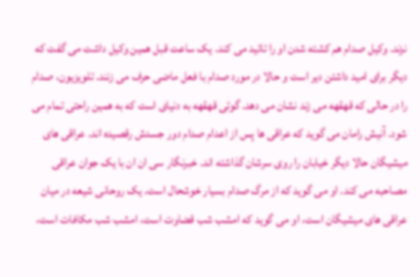نزند. وکيل صدام هم کشته شدن او را تائيد می کند. يک ساعت قبل همين وکيل داشت می گفت که ديگر برای اميد داشتن دير است و حالا در مورد صدام با فعل ماضی حرف می زنند. تلويزيون، صدام را در حالی که قهقهه می زند نشان می دهد. گوئی قهقهه به دنيای است که به همين راحتی تمام می شود. آنيش رامان می گويد که عراقی ها پس از اعدام صدام دور جسدش رقصيده اند. عراقی های ميشيگان حالا ديگر خيابان را روی سرشان گذاشته اند. خبرنگار سی ان ان با يک جوان عراقی مصاحبه می کند. او می گويد که از مرگ صدام بسيار خوشحال است. يک روحانی شيعه در ميان عراقی های ميشيگان است، او می گويد که امشب شب قضاوت است، امشب شب مکافات است،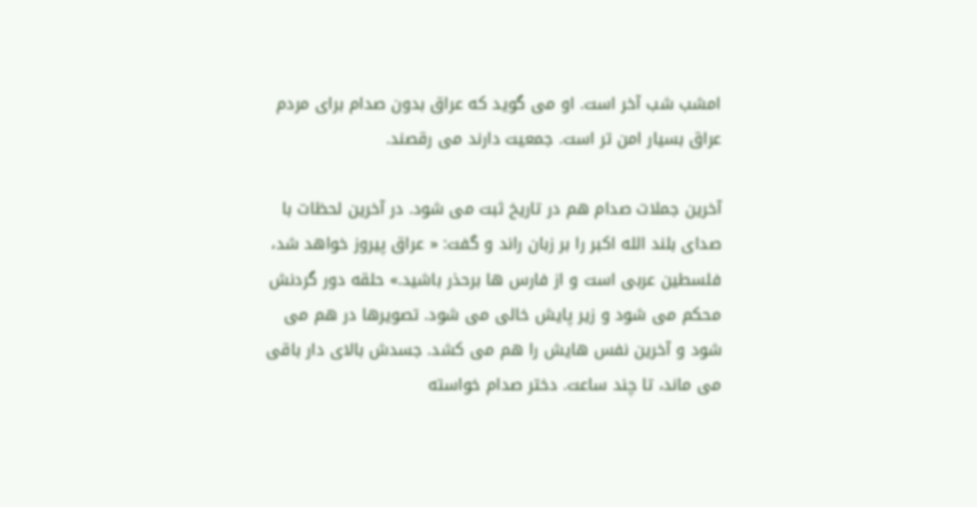امشب شب آخر است. او می گويد که عراق بدون صدام برای مردم عراق بسيار امن تر است. جمعيت دارند می رقصند.

آخرين جملات صدام هم در تاريخ ثبت می شود. در آخرين لحظات با صدای بلند الله اکبر را بر زبان راند و گفت: « عراق پيروز خواهد شد، فلسطين عربی است و از فارس ها برحذر باشيد.» حلقه دور گردنش محکم می شود و زير پايش خالی می شود. تصويرها در هم می شود و آخرين نفس هايش را هم می کشد. جسدش بالای دار باقی می ماند، تا چند ساعت. دختر صدام خواسته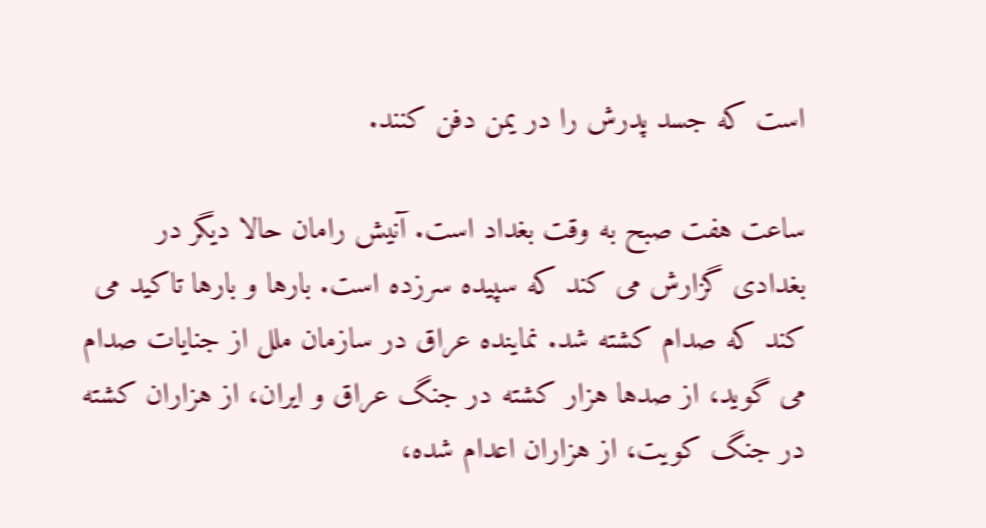است که جسد پدرش را در يمن دفن کنند.

ساعت هفت صبح به وقت بغداد است. آنيش رامان حالا ديگر در بغدادی گزارش می کند که سپيده سرزده است. بارها و بارها تاکيد می کند که صدام کشته شد. نماينده عراق در سازمان ملل از جنايات صدام می گويد، از صدها هزار کشته در جنگ عراق و ايران، از هزاران کشته در جنگ کويت، از هزاران اعدام شده،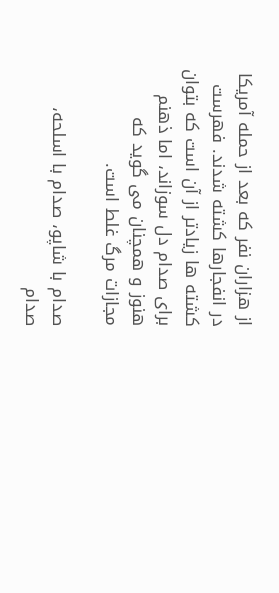از هزاران نفر که بعد از حمله آمريکا در انفجارها کشته شدند. فهرست کشته ها زيادتر از آن است که بتوان برای صدام دل سوزاند، اما ذهنم هنوز و همچنان می گويد که مجازات مرگ غلط است.

صدام با شاپو، صدام با اسلحه، صدام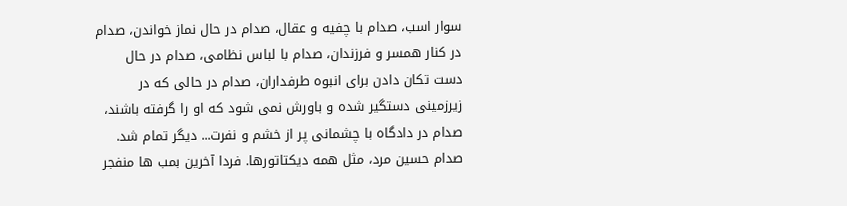سوار اسب، صدام با چفيه و عقال، صدام در حال نماز خواندن، صدام در کنار همسر و فرزندان، صدام با لباس نظامی، صدام در حال دست تکان دادن برای انبوه طرفداران، صدام در حالی که در زيرزمينی دستگير شده و باورش نمی شود که او را گرفته باشند، صدام در دادگاه با چشمانی پر از خشم و نفرت... ديگر تمام شد. صدام حسين مرد، مثل همه ديکتاتورها. فردا آخرين بمب ها منفجر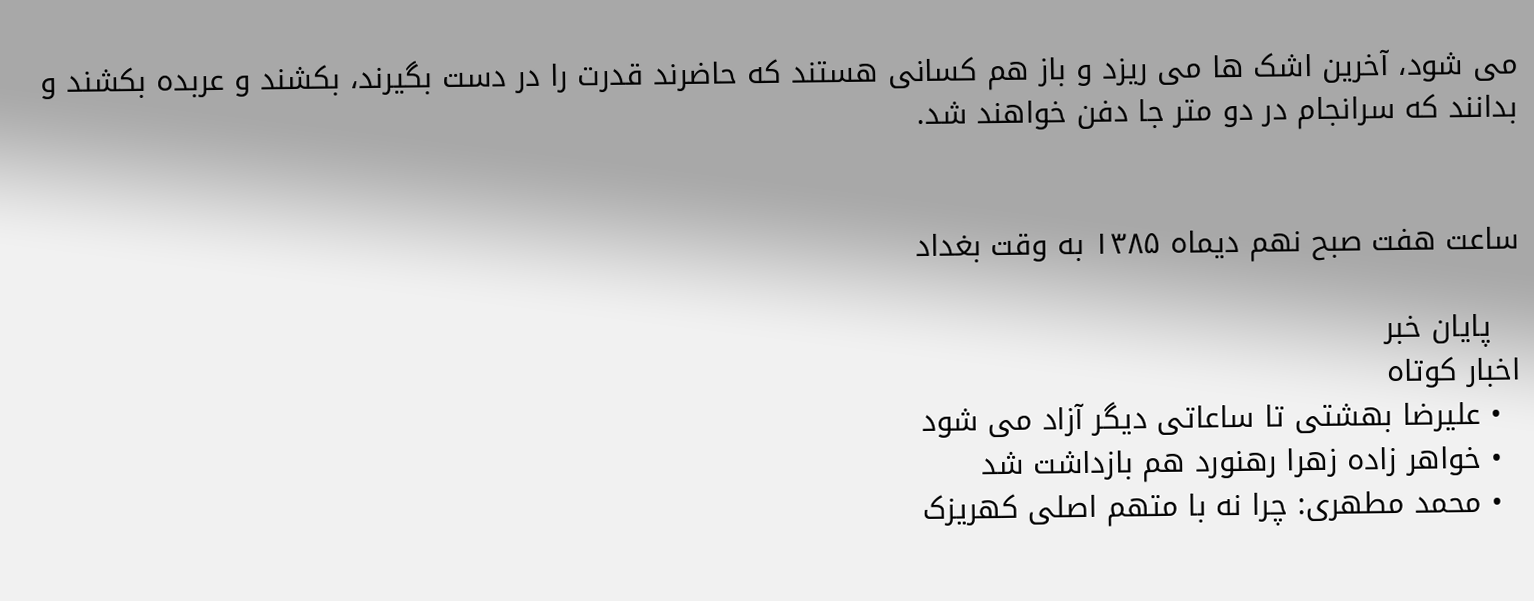می شود، آخرين اشک ها می ريزد و باز هم کسانی هستند که حاضرند قدرت را در دست بگيرند، بکشند و عربده بکشند و بدانند که سرانجام در دو متر جا دفن خواهند شد.


ساعت هفت صبح نهم ديماه ۱۳۸۵ به وقت بغداد

   پایان خبر
اخبار کوتاه
  • علیرضا بهشتی تا ساعاتی دیگر آزاد می شود
  • خواهر زاده زهرا رهنورد هم بازداشت شد
  • محمد مطهری: چرا نه با متهم اصلی کهریزک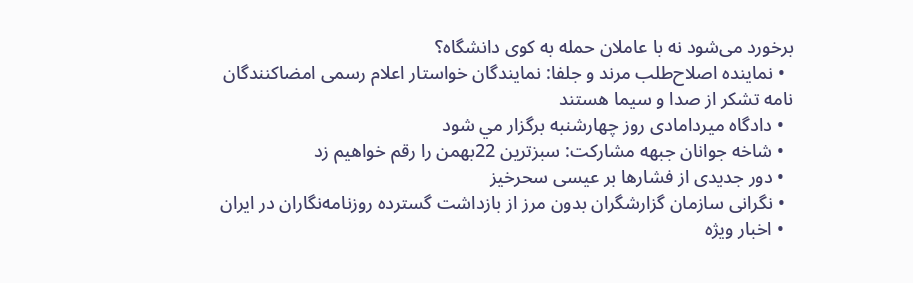برخورد می‌شود نه با عاملان حمله به کوی دانشگاه؟
  • نماینده اصلاح‌طلب مرند و جلفا: نمایندگان خواستار اعلام رسمی امضاکنندگان نامه تشکر از صدا و سیما هستند
  • دادگاه میردامادی روز چهارشنبه برگزار مي شود
  • شاخه جوانان جبهه مشارکت: سبزترین 22بهمن را رقم خواهیم زد
  • دور جدیدی از فشارها بر عیسی سحرخیز
  • نگرانی سازمان گزارشگران بدون مرز از بازداشت گسترده روزنامه‌نگاران در ایران
  • اخبار ويژه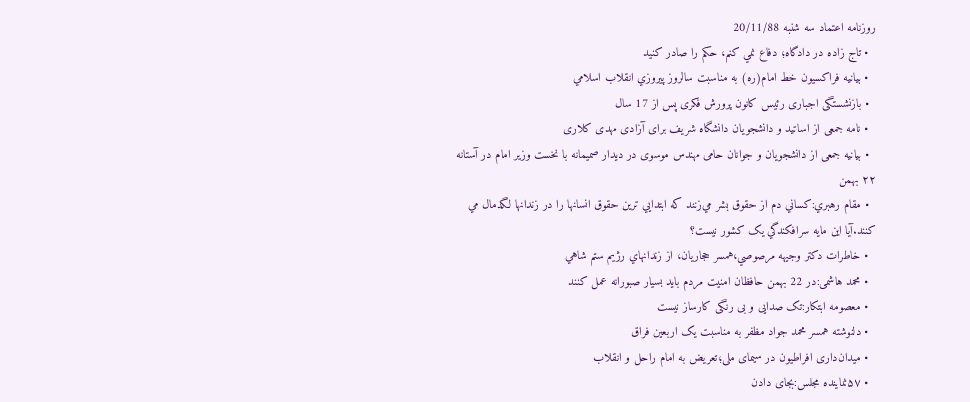روزنامه اعتماد سه شنبه 20/11/88
  • تاج زاده در دادگاه؛ دفاع نمي كنم، حكم را صادر كنيد
  • بيانيه فراكسيون خط امام(ره) به مناسبت سالروز پيروزي انقلاب اسلامي
  • بازنشستگی اجباری رئیس کانون پرورش فکری پس از 17 سال
  • نامه جمعی از اساتید و دانشجویان دانشگاه شریف برای آزادی مهدی کلاری
  • بیانیه جمعی از دانشجویان و جوانان حامی مهندس موسوی در دیدار صمیمانه با نخست وزیر امام در ‌آستانه ۲۲ بهمن
  • مقام رهبري:کساني دم از حقوق بشر مي‌زنند که ابتدايي ترين حقوق انسانها را در زندانها لگدمال مي کنند.آيا اين مايه سرافکندگي يک کشور نیست؟
  • خاطرات دكتر وجيهه مرصوصي،همسر حجاريان، از زندانهاي رژيم ستم شاهي
  • محمد هاشمی:در 22 بهمن حافظان امنیت مردم باید بسیار صبورانه عمل کنند
  • معصومه ابتکار:تک صدایی و بی رنگی کارساز نیست
  • دلنوشته همسر محمد جواد مظفر به مناسبت یک اربعین فراق
  • میدان‌داری افراطیون در سیمای ملی؛تعریض به امام راحل و انقلاب
  • ۵۷نماینده مجلس:بجای دادن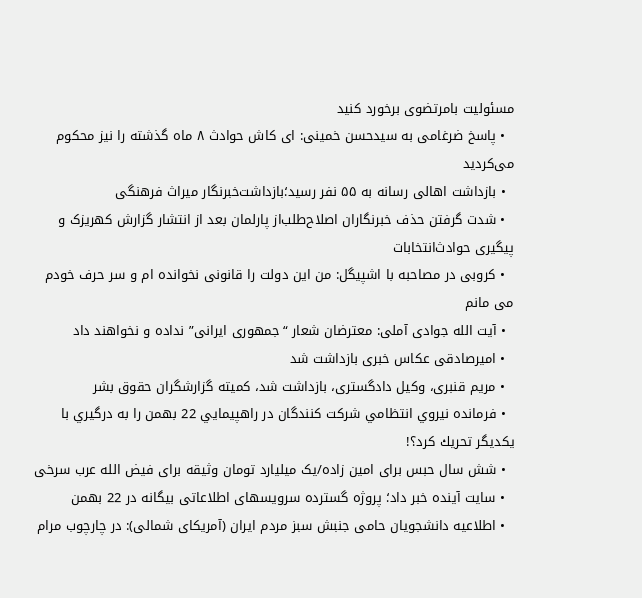مسئولیت بامرتضوی برخورد کنید
  • پاسخ ضرغامی به سيدحسن خمينی: ای کاش حوادث ۸ ماه گذشته را نيز محکوم می‌کرديد
  • بازداشت اهالی رسانه به ۵۵ نفر رسید؛بازداشت‌خبرنگار میراث فرهنگی
  • شدت گرفتن حذف خبرنگاران اصلاح‌طلب‌از پارلمان بعد از انتشار گزارش کهریزک و پیگیری حوادث‌انتخابات
  • کروبی در مصاحبه با اشپيگل: من اين دولت را قانونی نخوانده ام و سر حرف خودم می مانم
  • آیت الله جوادی آملی: معترضان شعار “جمهوری ایرانی” نداده و نخواهند داد
  • امیرصادقی عکاس خبری بازداشت شد
  • مريم قنبری، وکيل دادگستری، بازداشت شد، کميته گزارشگران حقوق بشر
  • فرمانده نيروي انتظامي شركت كنندگان در راهپيمايي 22 بهمن را به درگيري با يكديگر تحريك كرد؟!
  • شش سال حبس برای امین زاده/یک میلیارد تومان وثیقه برای فیض الله عرب سرخی
  • سايت آينده خبر داد؛ پروژه گسترده سرویسهای اطلاعاتی بیگانه در 22 بهمن
  • اطلاعیه دانشجویان حامی جنبش سبز مردم ایران (آمریکای شمالی): در چارچوب مرام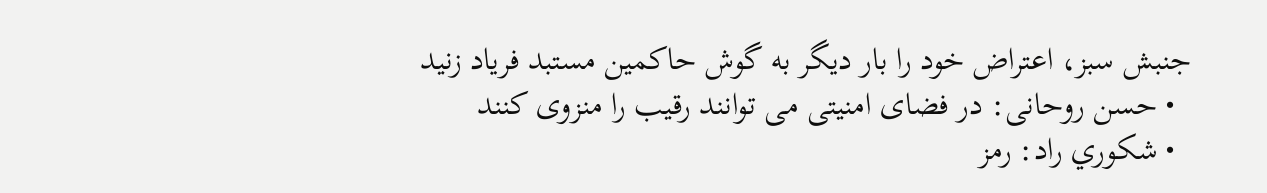جنبش سبز، اعتراض خود را بار دیگر به گوش حاکمین مستبد فریاد زنید
  • حسن روحانی: در فضای امنیتی می توانند رقیب را منزوی کنند
  • شکوري راد: رمز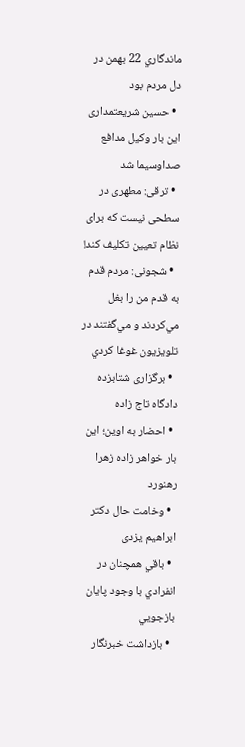ماندگاري 22 بهمن در دل مردم بود
  • حسین شریعتمداری این بار وکیل مدافع صداوسیما شد
  • ترقی: مطهری در سطحی نیست که برای نظام تعیین تکلیف کند!
  • شجونی: مردم قدم به قدم من را بغل مي‌كردند و مي‌گفتند در تلويزيون غوغا كردي
  • برگزاری شتابزده دادگاه تاج زاده
  • احضار به اوین؛ این بار خواهر زاده زهرا رهنورد
  • وخامت حال دکتر ابراهیم یزدی
  • باقي همچنان در انفرادي با وجود پايان بازجويي
  • بازداشت خبرنگار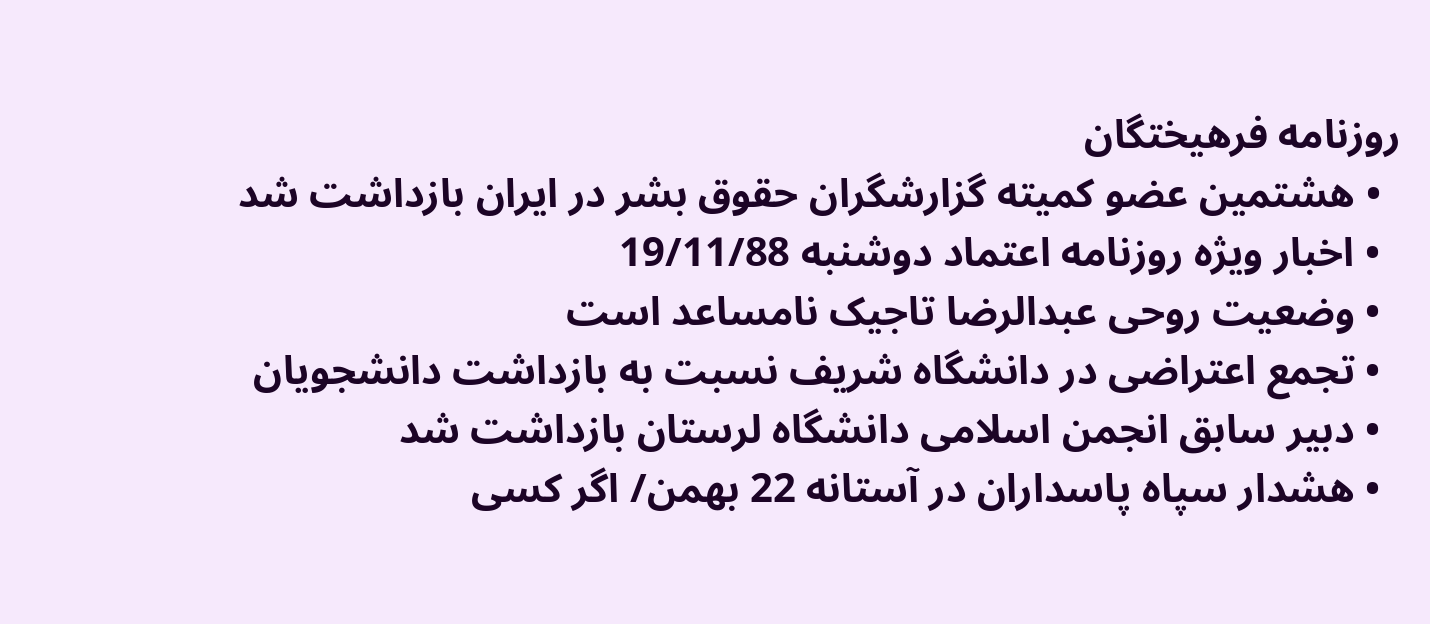روزنامه فرهیختگان
  • هشتمين عضو کميته گزارشگران حقوق بشر در ايران بازداشت شد
  • اخبار ویژه روزنامه اعتماد دوشنبه 19/11/88
  • وضعیت روحی عبدالرضا تاجیک نامساعد است
  • تجمع اعتراضی در دانشگاه شریف نسبت به بازداشت دانشجویان
  • دبیر سابق انجمن اسلامی دانشگاه لرستان بازداشت شد
  • هشدار سپاه پاسداران در آستانه 22 بهمن/ اگر کسی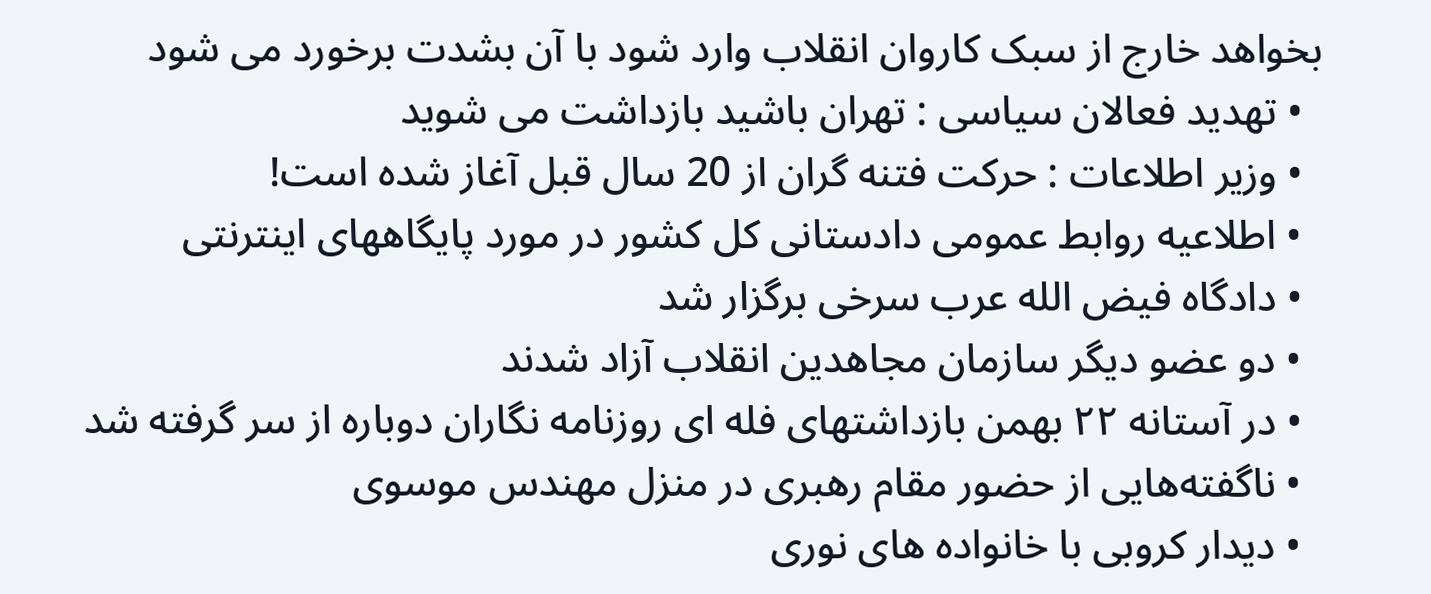بخواهد خارج از سبک کاروان انقلاب وارد شود با آن بشدت برخورد می شود
  • تهدید فعالان سیاسی : تهران باشید بازداشت می شوید
  • وزیر اطلاعات : حرکت فتنه گران از 20 سال قبل آغاز شده است!
  • اطلاعیه روابط عمومی دادستانی کل کشور در مورد پایگاههای اینترنتی
  • دادگاه فیض الله عرب سرخی برگزار شد
  • دو عضو ديگر سازمان مجاهدین انقلاب آزاد شدند
  • در آستانه ۲۲ بهمن بازداشتهای فله ای روزنامه نگاران دوباره از سر گرفته شد
  • ناگفته‌هایی از حضور مقام رهبری در منزل مهندس موسوی
  • دیدار کروبی با خانواده های نوری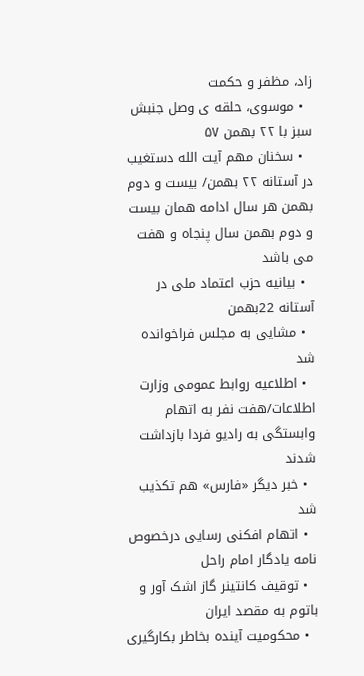زاد، مظفر و حکمت
  • موسوی، حلقه ی وصل جنبش سبز با ۲۲ بهمن ۵۷
  • سخنان مهم آیت الله دستغیب در آستانه ۲۲ بهمن/ بیست و دوم بهمن هر سال ادامه همان بیست و دوم بهمن سال پنجاه و هفت می باشد
  • بیانیه حزب اعتماد ملی در آستانه 22بهمن
  • مشایی به مجلس فراخوانده شد
  • اطلاعیه روابط عمومی وزارت اطلاعات/هفت نفر به اتهام وابستگی به رادیو فردا بازداشت شدند
  • خبر دیگر «فارس» هم تکذیب شد
  • اتهام افکنی رسایی درخصوص نامه یادگار امام راحل
  • توقیف کانتینر گاز اشک آور و باتوم به مقصد ایران
  • محكومیت آینده بخاطر بكارگیری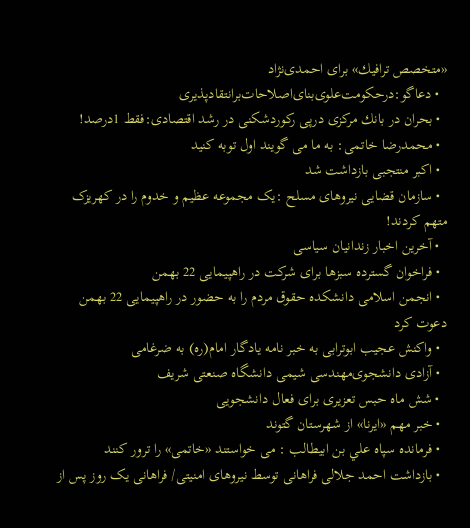«متخصص ترافیك» برای احمدی‌نژاد
  • دعاگو:درحكومت‌علوی‌بنای‌اصلاحات‌برانتقاد‌پذیری
  • بحران در بانك مركزی درپی ركوردشكنی در رشد اقتصادی:فقط 1درصد!
  • محمدرضا خاتمی: به ما می گویند اول توبه کنید
  • اکبر منتجبی بازداشت شد
  • سازمان قضایی نیروهای مسلح :یک مجموعه عظیم و خدوم را در کهریزک متهم کردند!
  • آخرین اخبار زندانیان سیاسی
  • فراخوان گسترده سبزها برای شرکت در راهپیمایی 22 بهمن
  • انجمن اسلامی دانشکده حقوق مردم را به حضور در راهپیمایی 22 بهمن دعوت کرد
  • واکنش عجیب ابوترابی به خبر نامه یادگار امام‌(ره) به ضرغامی
  • آزادی دانشجوی‌مهندسی شیمی دانشگاه صنعتی شریف
  • شش ماه حبس تعزیری برای فعال دانشجویی
  • خبر مهم «ایرنا» از شهرستان گتوند
  • فرمانده سپاه علي بن ابيطالب : می خواستند «خاتمی» را ترور کنند
  • بازداشت احمد جلالی فراهانی توسط نیروهای امنیتی/ فراهانی یک روز پس از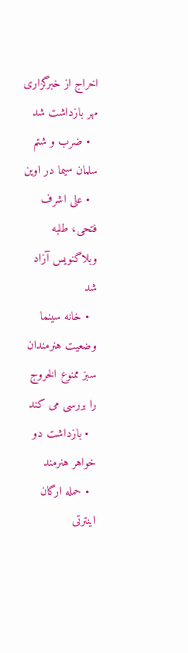اخراج از خبرگزاری مهر بازداشت شد
  • ضرب و شتم سلمان سيما در اوين
  • علی اشرف فتحی، طلبه وبلاگنویس آزاد شد
  • خانه سینما وضعیت هنرمندان سبز ممنوع الخروج را بررسی می کند
  • بازداشت دو خواهر هنرمند
  • حمله ارگان اینترتی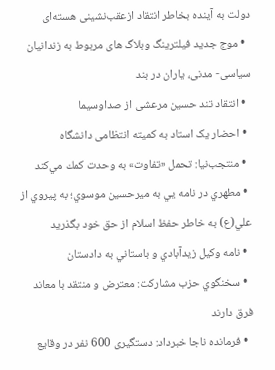دولت به آینده بخاطر انتقاد ازعقب‌نشینی هسته‌ای
  • موج جديد فيلترينگ وبلاگ های مربوط به زندانيان سياسی- مدنی، ياران در بند
  • انتقاد تند حسین مرعشی از صداوسیما
  • احضار یک استاد به کمیته انتظامی دانشگاه
  • منتجب‌نيا: تحمل «تفاوت» به وحدت كمك مي‌كند
  • مطهري در نامه يي به ميرحسين موسوي؛ به پيروي از علي(ع) به خاطر حفظ اسلام از حق خود بگذريد
  • نامه وکيل زيدآبادي و باستاني به دادستان
  • سخنگوي حزب مشارکت: معترض و منتقد با معاند فرق دارند
  • فرمانده ناجا خبرداد: دستگیری 600 نفر در وقایع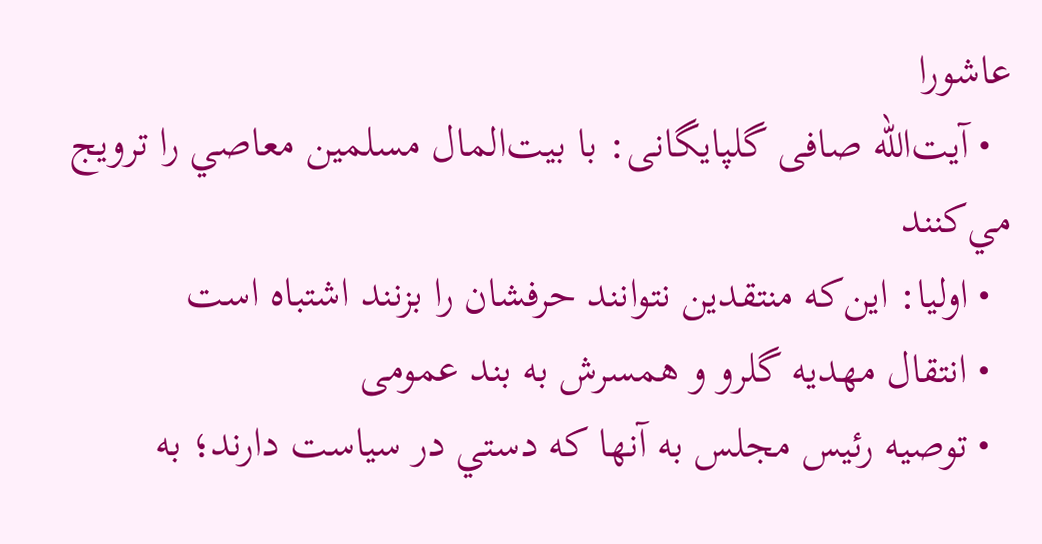عاشورا
  • آیت‌الله صافی گلپایگانی: با بيت‌المال مسلمين معاصي را ترويج مي‌کنند
  • اولیا: اين‌كه منتقدين نتوانند حرفشان را بزنند اشتباه است
  • انتقال مهديه گلرو و همسرش به بند عمومی
  • توصيه رئیس مجلس به آنها كه دستي در سياست دارند؛ به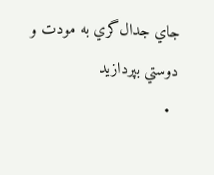جاي جدال‌گري به مودت و دوستي بپردازيد
  •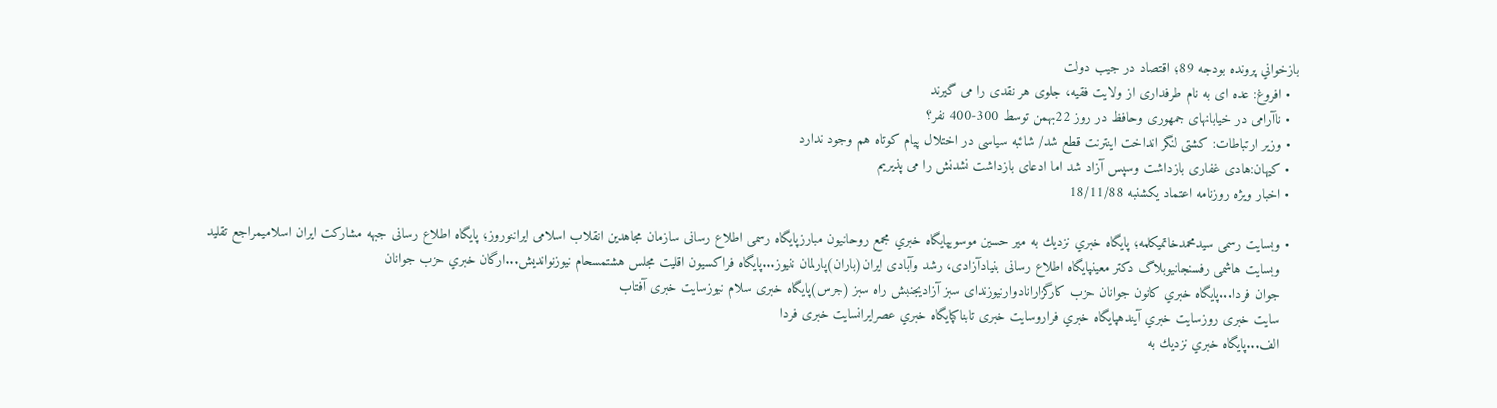بازخواني پرونده بودجه 89؛ اقتصاد در جیب دولت
  • افروغ: عده ای به نام طرفداری از ولایت فقیه، جلوی هر نقدی را می گیرند
  • ناآرامی در خیابانهای جمهوری وحافظ در روز 22بهمن توسط 300-400 نفر؟
  • وزیر ارتباطات: کشتی لنگر انداخت اینترنت قطع شد/ شائبه سیاسی در اختلال پیام کوتاه هم وجود ندارد
  • کیهان:هادی غفاری بازداشت وسپس آزاد شد اما ادعای بازداشت نشدنش را می پذیریم
  • اخبار ویژه روزنامه اعتماد یکشنبه 18/11/88

  • وبسایت رسمی سیدمحمدخاتمیكلمه؛ پايگاه خبري نزديك به مير حسين موسويپايگاه خبري مجمع روحانيون مبارزپایگاه رسمی اطلاع رسانی سازمان مجاهدین انقلاب اسلامی ایراننوروز؛ پایگاه اطلاع رسانی جبهه مشاركت ایران اسلامیمراجع تقليد
    وبسایت هاشمی رفسنجانیوبلاگ دکتر معینپایگاه اطلاع رسانی بنیادآزادی، رشد وآبادی ایران(باران)پارلمان ننيوز...پايگاه فراكسيون اقليت مجلس هشتمسحام نیوزنوانديش...ارگان خبري حزب جوانان
    جوان فردا...پايگاه خبري كانون جوانان حزب كارگزارانادوارنیوزندای سبز آزادیجنبش راه سبز (جرس)پایگاه خبری سلام نیوزسایت خبری آفتاب
    سایت خبری روزسايت خبري آيندهپايگاه خبري فراروسایت خبری تابناکپايگاه خبري عصرايرانسایت خبری فردا
    الف...پايگاه خبري نزديك به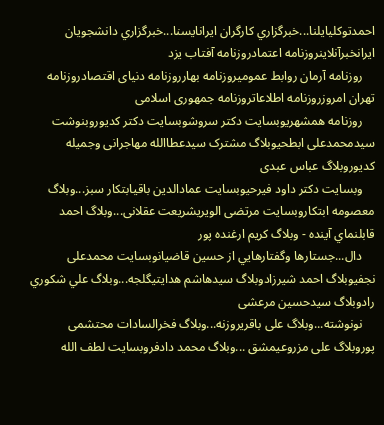احمدتوكليايلنا...خبرگزاري كارگران ايرانايسنا...خبرگزاري دانشجويان ايرانخبرآنلاینروزنامه اعتمادروزنامه آفتاب يزد
    روزنامه آرمان روابط عمومیروزنامه بهارروزنامه دنیای اقتصادروزنامه تهران امروزروزنامه اطلاعاتروزنامه جمهوری اسلامی
    روزنامه همشهریوبسایت دکتر سروشوبسایت دکتر کدیوروبنوشت سیدمحمدعلی ابطحیوبلاگ مشترک سیدعطاالله مهاجرانی وجمیله کدیوروبلاگ عباس عبدی
    وبسایت دکتر داود فیرحیوبسایت عمادالدین باقیابتکار سبز...وبلاگ معصومه ابتکاروبسایت مرتضی الویریشریعت عقلانی...وبلاگ احمد قابلنماي آينده - وبلاگ كريم ارغنده پور
    دال...جستارها وگفتارهايي از حسين قاضيانوبسایت محمدعلی نجفیوبلاگ احمد شیرزادوبلاگ سیدهاشم هدایتیگلجه...وبلاگ علي شكوري رادوبلاگ سیدحسین مرعشی
    نونوشته...وبلاگ علی باقریروزنه...وبلاگ فخرالسادات محتشمی پوروبلاگ علی مزروعیمشق ...وبلاگ محمد دادفروبسایت لطف الله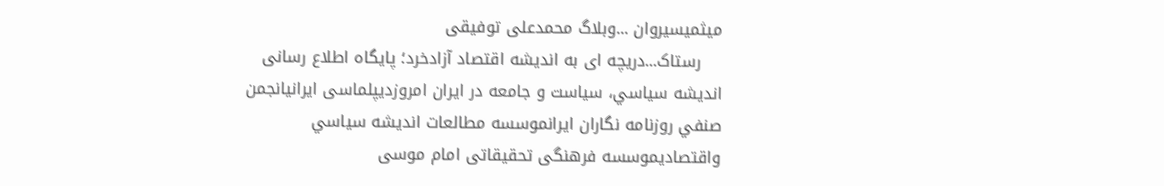میثمیسیروان ...وبلاگ محمدعلی توفیقی
    رستاک...دریچه ای به اندیشه اقتصاد آزادخرد؛ پایگاه اطلاع رسانی انديشه سياسي، سياست و جامعه در ايران امروزدیپلماسی ایرانیانجمن صنفي روزنامه نگاران ايرانموسسه مطالعات انديشه سياسي واقتصاديموسسه فرهنگی تحقیقاتی امام موسی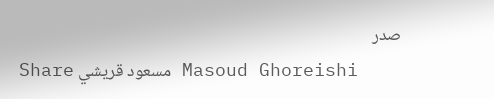صدر
    Masoud Ghoreishi مسعود قريشي Share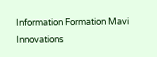Information Formation Mavi Innovations